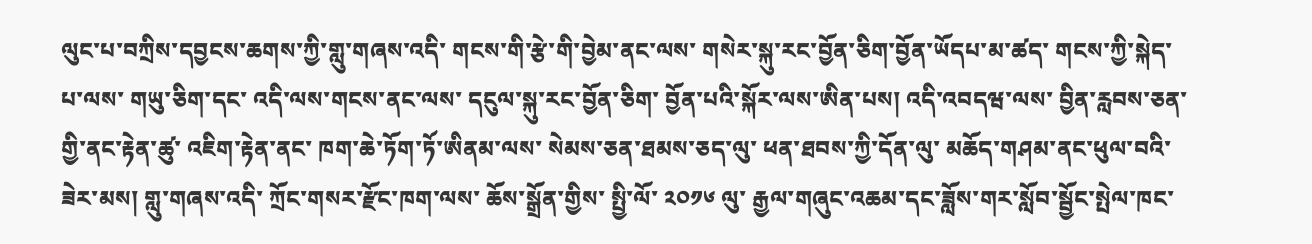ལུང་པ་བཀྲིས་དབྱངས་ཆགས་ཀྱི་གླུ་གཞས་འདི་ གངས་གི་རྩེ་གི་བྱེམ་ནང་ལས་ གསེར་སྐུ་རང་བྱོན་ཅིག་བྱོན་ཡོདཔ་མ་ཚད་ གངས་ཀྱི་སྐེད་པ་ལས་ གཡུ་ཅིག་དང་ འདི་ལས་གངས་ནང་ལས་ དངུལ་སྐུ་རང་བྱོན་ཅིག་ བྱོན་པའི་སྐོར་ལས་ཨིན་པས། འདི་འབདཝ་ལས་ བྱིན་རླབས་ཅན་གྱི་ནང་རྟེན་ཚུ་ འཇིག་རྟེན་ནང་ ཁག་ཆེ་ཏོག་ཏོ་ཨིནམ་ལས་ སེམས་ཅན་ཐམས་ཅད་ལུ་ ཕན་ཐབས་ཀྱི་དོན་ལུ་ མཆོད་གཤམ་ནང་ཕུལ་བའི་ཟེར་མས། གླུ་གཞས་འདི་ ཀྲོང་གསར་རྫོང་ཁག་ལས་ ཆོས་སྒྲོན་གྱིས་ སྤྱི་ལོ་ ༢༠༡༦ ལུ་ རྒྱལ་གཞུང་འཆམ་དང་ཟློས་གར་སློབ་སྦྱོང་སྤེལ་ཁང་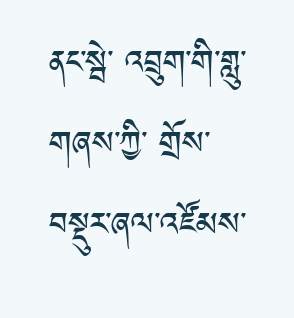ནང་སྦེ་ འབྲུག་གི་གླུ་གཞས་ཀྱི་ གྲོས་བསྡུར་ཞལ་འཛོམས་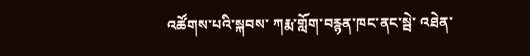འཚོགས་པའི་སྐབས་ ཀརྨ་གློག་བརྙན་ཁང་ནང་སྦེ་ འཐེན་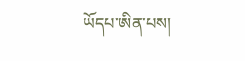ཡོདཔ་ཨིན་པས།